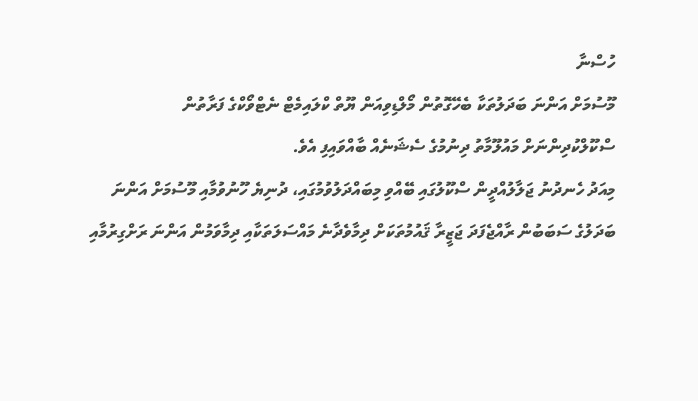ހުސްނާ
މޫސުމަށް އަންނަ ބަދަލުތަކާ ބެހޭގޮތުން މޯލްޑިވިއަން ޔޫތް ކްލައިމެޓް ނެޓްވޯކްގެ ފަރާތުން ސްކޫލްކުދިންނަށް މައުލޫމާތު ދިނުމުގެ ސެޝަނެއް ބާއްވައިފި އެވެ.
މިއަދު ހެނދުނު ޖަލާލުއްދީން ސްކޫލުގައި ބޭއްވި މިބައްދަލުވުމުގައި، ދުނިޔެ ހޫނުވުމާއި މޫސުމަށް އަންނަ ބަދަލުގެ ސަބަބުން ރާއްޖެފަދަ ޖަޒީރާ ޤައުމުތަކަށް ދިމާވެދާނެ މައްސަލަތަކާއި ދިމާވަމުން އަންނަ ރަށްގިރުމާއި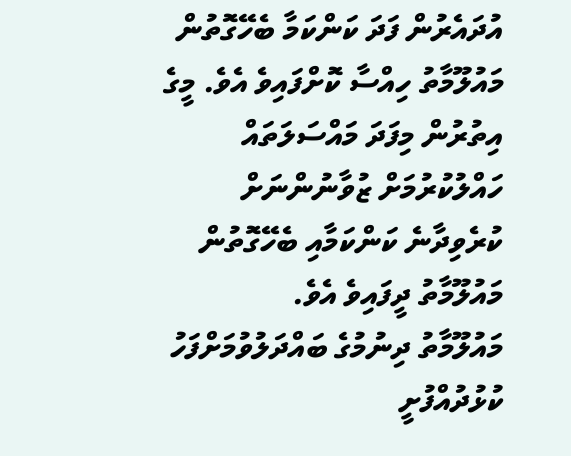އުދައެރުން ފަދަ ކަންކަމާ ބެހޭގޮތުން މައުލޫމާތު ހިއްސާ ކޮށްފައިވެ އެވެ. މީގެ އިތުރުން މިފަދަ މައްސަލަތައް ހައްލުކުރުމަށް ޒުވާނުންނަށް ކުރެވިދާނެ ކަންކަމާއި ބެހޭގޮތުން މައުލޫމާތު ދީފައިވެ އެވެ.
މައުލޫމާތު ދިނުމުގެ ބައްދަލުވުމަށްފަހު ކުޅުދުއްފުށީ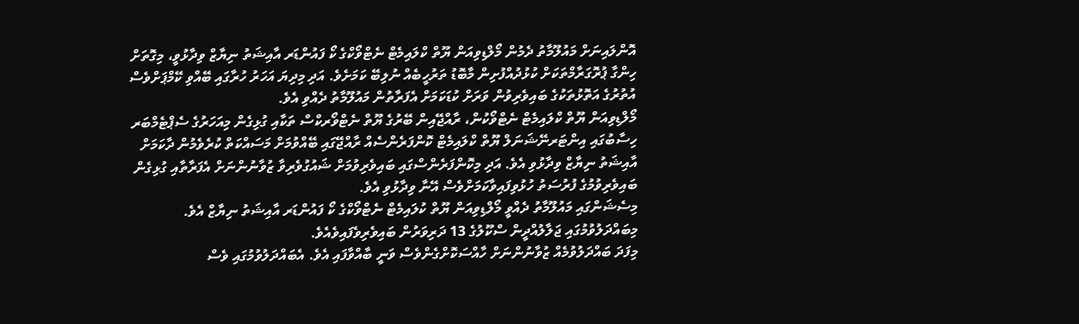އޮންލައިނަށް މައުލޫމާތު ދެމުން މޯލްޑިވިއަން ޔޫތް ކްލައިމެޓް ނެޓްވޯކްގެ ކޯ ފައުންޑަރ އާއިޝަތު ނިޔާޒް ވިދާޅުވީ، މިގޮތަށް ހިންގާ ޕުރޮގަރާމްތަކަށް ކުޅުދުއްފުށިން މާބޮޑު ތަރުހީބެއް ނުލިބޭ ކަމަށެވެ. އަދި މިދިޔަ އަހަރު ހުރާގައި ބޭއްވި ކޭމްޕަށްވެސް އުތުރުގެ އަތޮޅުތަކުގެ ބައިވެރިވުން ވަރަށް ކުޑަކަމަށް އެފަރާތުން މައުލޫމާތު ދެއްވި އެވެ.
މޯލްޑިވިއަން ޔޫތް ކްލައިމެޓް ނެޓްވޯކުން، ރާއްޖޭއިން ބޭރުގެ ޔޫތް ނެޓްވޯރކްސް ތަކާއި ގުޅިގެން މިއަހަރުގެ ސެޕްޓެމްބަރ ހިސާބުގައި އިންޓަރނޭޝަނަލް ޔޫތް ކްލައިމެޓް ކޮންފަރެންސެއް ރާއްޖޭގައި ބޭއްވުމަށް މަސައްކަތް ކުރެވެމުން ދާކަމަށް އާއިޝަތު ނިޔާޒް ވިދާޅުވި އެވެ. އަދި މިކޮންފަރެންސްގައި ބައިވެރިވުމަށް ޝައުގުވެރިވާ ޒުވާނުންނަށް އެފަރާތާއި ގުޅިގެން ބައިވެރިވުމުގެ ފުރުސަތު ހުޅުވިފައިވާކަމަށްވެސް އޭނާ ވިދާޅުވި އެވެ.
މިސެޝަންގައި މައުލޫމާތު ދެއްވީ މޯލްޑިވިއަން ޔޫތް ކުލައިމެޓް ނެޓްވޯކްގެ ކޯ ފައުންޑަރ އާއިޝަތު ނިޔާޒް އެވެ. މިބައްދަލުވުމުގައި ޖަލާލުއްދީން ސްކޫލުގެ 13 ދަރިވަރުން ބައިވެރިވެފައިވެއެވެ.
މިފަދަ ބައްދަލުވުމެއް ޒުވާނުންނަށް ހާއްސަކޮށްގެންވެސް ވަނީ ބާއްވާފައި އެވެ. އެބައްދަލުވުމުގައި ވެސް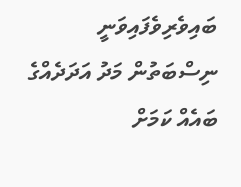ބައިވެރިވެފައިވަނީ ނިސްބަތުން މަދު އަދަދެއްގެ ބައެއް ކަމަށް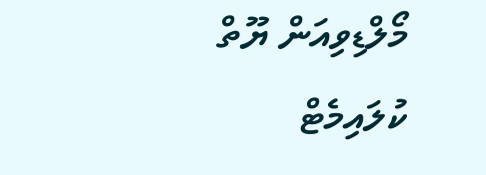މޯލްޑިވިއަން ޔޫތް ކުލައިމެޓް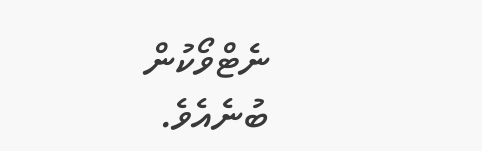ނެޓްވޯކުން ބުނެއެވެ.